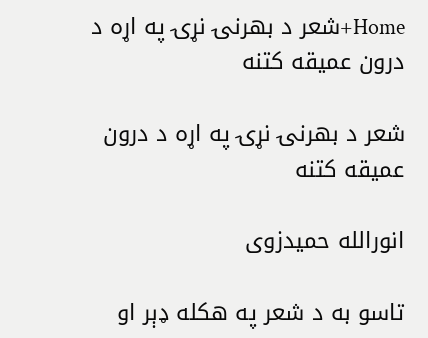Home+شعر د بهرنۍ نړۍ په اړه د درون عمیقه کتنه

شعر د بهرنۍ نړۍ په اړه د درون عمیقه کتنه

انورالله حمیدزوی

تاسو به د شعر په هکله ډېر او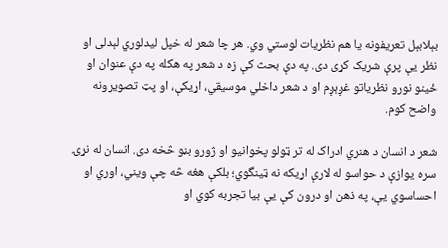بېلابېل تعریفونه یا هم نظریات لوستي وي. هر چا شعر له خپل لیدلوري لېدلی او نظر یې پرې شریک کړی دی. په دې بحث کې زه د شعر په هکله په دې عنوان او ځینو نورو نظریاتو غږېږم او د شعر داخلي موسیقي، اړیکې، او پټ تصویرونه واضح کوم.

شعر د انسان د هنري ادراک له تر ټولو پخوانیو او ژورو بڼو څخه دی. انسان له نړۍ سره یوازې د حواسو له لارې اړیکه نه ټینگوي؛ بلکې هغه څه چې ویني، اوري او احساسوي یې، په ذهن او درون کې یې بیا تجربه کوي او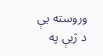وروسته یې د ژبې په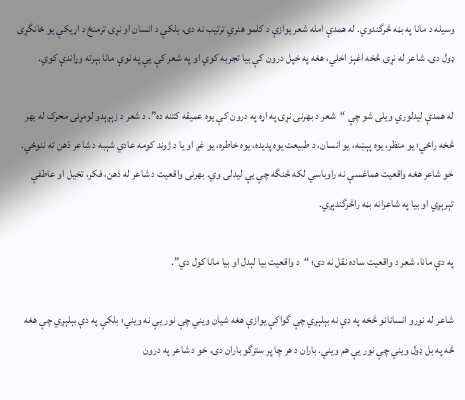وسیله د مانا په بڼه څرگندوي. له همدې امله شعر یوازې د کلمو هنري ترتیب نه دی، بلکې د انسان او نړۍ ترمنځ د اړیکې یو ځانگړی ډول دی. شاعر له نړۍ څخه اغېز اخلي، هغه په خپل درون کې بیا تجربه کوي او په شعر کې یې په نوې مانا بېرته وړاندې کوي.

له همدې لیدلوري ویلی شو چې “شعر د بهرنۍ نړۍ په اړه په درون کې یوه عمیقه کتنه ده”. د شعر د زېږېدو لومړنی محرک له بهر څخه راځي؛ یو منظر، یوه پېښه، یو انسان، د طبیعت یوه پدیده، یوه خاطره، یو غږ او یا د ژوند کومه عادي شېبه د شاعر ذهن ته ننوځي. خو شاعر هغه واقعیت هماغسې نه راوباسي لکه څنگه چې یې لیدلی وي. بهرنی واقعیت د شاعر له ذهن، فکر، تخیل او عاطفې تېرېږي او بیا په شاعرانه بڼه راڅرگندېږي.

په دې مانا، شعر د واقعیت ساده نقل نه دی؛ “د واقعیت بیا لېدل او بیا مانا کول دي”.

شاعر له نورو انسانانو څخه په دې نه بېلېږي چې گواکې یوازې هغه شیان ویني چې نور یې نه ویني؛ بلکې په دې بېلېږي چې هغه څه په بل ډول ویني چې نور یې هم ویني. باران د هر چا پر سترگو باران دی، خو د شاعر په درون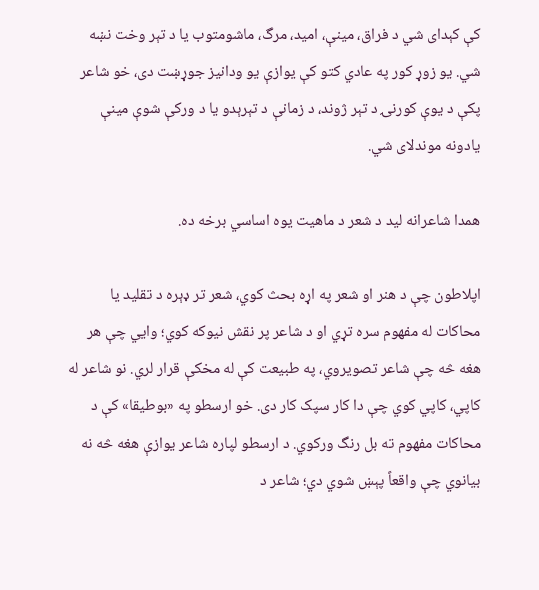کې کېدای شي د فراق، مینې، امید، مرگ، ماشومتوب یا د تېر وخت نښه شي. یو زوړ کور په عادي کتو کې یوازې یو ودانیز جوړښت دی، خو شاعر پکې د یوې کورنۍ د تېر ژوند، د زمانې د تېرېدو یا د ورکې شوې مینې یادونه موندلای شي.

همدا شاعرانه لید د شعر د ماهیت یوه اساسي برخه ده.

اپلاطون چې د هنر او شعر په اړه بحث کوي، شعر تر ډېره د تقلید یا محاکات له مفهوم سره تړي او د شاعر پر نقش نیوکه کوي؛ وایي چې هر هغه څه چې شاعر تصویروي، په طبیعت کې له مخکې قرار لري. نو شاعر له کاپي، کاپي کوي چې دا کار سپک کار دی. خو ارسطو په «بوطیقا» کې د محاکات مفهوم ته بل رنگ ورکوي. د ارسطو لپاره شاعر یوازې هغه څه نه بیانوي چې واقعاً پېښ شوي دي؛ شاعر د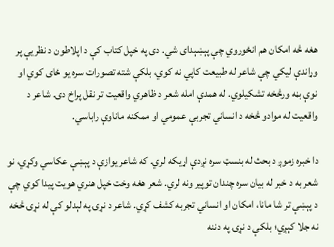هغه څه امکان هم انځوروي چې پېښېدای شي. دی په خپل کتاب کې د اپلاطون د نظریې پر وړاندې لیکي چې شاعر له طبیعت کاپي نه کوي، بلکې شته تصورات سره یو ځای کوي او نوې بڼه ورڅخه تشکیلوي. له همدې امله شعر د ظاهري واقعیت تر نقل پراخ دی. شاعر د واقعیت له موادو څخه د انساني تجربې عمومي او ممکنه ماناوې راباسي.

دا خبره زموږ د بحث له بنسټ سره نږدې اړیکه لري. که شاعر یوازې د پېښې عکاسي وکړي، نو شعر به د خبر له بیان سره چندان توپیر ونه لري. شعر هغه وخت خپل هنري هویت پیدا کوي چې د پېښې تر شا مانا، امکان او انساني تجربه کشف کړي. شاعر د نړۍ په لېدلو کې له نړۍ څخه نه جلا کېږي؛ بلکې د نړۍ په دننه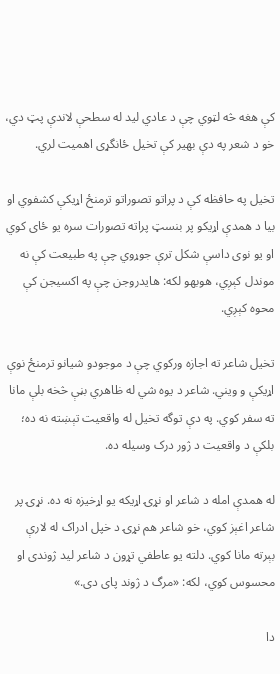کې هغه څه لټوي چې د عادي لید له سطحې لاندې پټ دي، خو د شعر په دې بهیر کې تخیل ځانگړی اهمیت لري.

تخیل په حافظه کې د پراتو تصوراتو ترمنځ اړیکې کشفوي او بیا د همدې اړیکو پر بنسټ پراته تصورات سره یو ځای کوي او یو نوی داسې شکل ترې جوړوي چې په طبیعت کې نه موندل کېږي، هوبهو لکه: هایدروجن چې په اکسیجن کې محوه کېږي.

تخیل شاعر ته اجازه ورکوي چې د موجودو شیانو ترمنځ نوې اړیکې و ویني. شاعر د یوه شي له ظاهري بڼې څخه بلې مانا ته سفر کوي. په دې توگه تخیل له واقعیت تېښته نه ده؛ بلکې د واقعیت د ژور درک وسیله ده.

له همدې امله د شاعر او نړۍ اړیکه یو اړخیزه نه ده. نړۍ پر شاعر اغېز کوي، خو شاعر هم نړۍ د خپل ادراک له لارې بېرته مانا کوي. دلته یو عاطفي تړون د شاعر لید ژوندی او محسوس کوي، لکه: «مرگ د ژوند پای دی.»

دا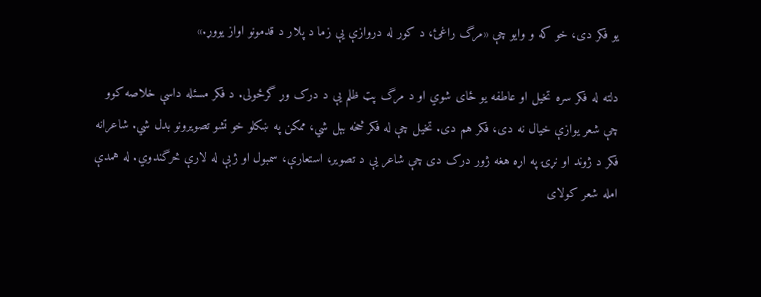یو فکر دی، خو که و وایو چې «مرگ راغئ، د کور له دروازې یې زما د پلار د قدمونو اواز یووړ.»

دلته له فکر سره تخیل او عاطفه یو ځای شوي او د مرگ پټ ظلم یې د درک وړ گرځولی. د فکر مسئله داسې خلاصه کوو چې شعر یوازې خیال نه دی، فکر هم دی. تخیل چې له فکر څخه بېل شي، ممکن په ښکلو خو تشو تصویرونو بدل شي. شاعرانه فکر د ژوند او نړۍ په اړه هغه ژور درک دی چې شاعر یې د تصویر، استعارې، سمبول او ژبې له لارې څرگندوي. له همدې امله شعر کولای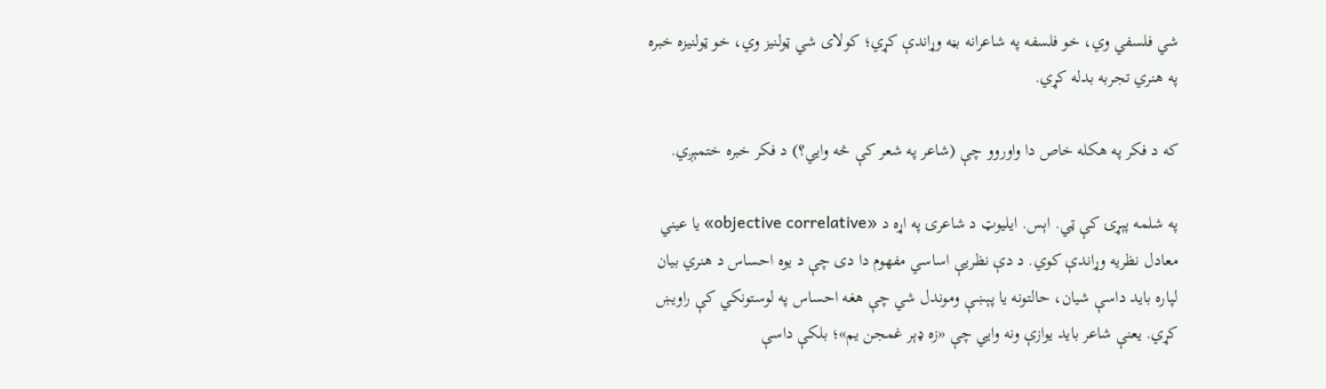شي فلسفي وي، خو فلسفه په شاعرانه بڼه وړاندې کړي؛ کولای شي ټولنیز وي، خو ټولنیزه خبره په هنري تجربه بدله کړي.

که د فکر په هکله خاص دا واوروو چې (شاعر په شعر کې څه وایي؟) د فکر خبره ختمېږي.

په شلمه پېړۍ کې ټي. اېس. ایلیوټ د شاعرۍ په اړه د «objective correlative» یا عیني معادل نظریه وړاندې کوي. د دې نظریې اساسي مفهوم دا دی چې د یوه احساس د هنري بیان لپاره باید داسې شیان، حالتونه یا پېښې وموندل شي چې هغه احساس په لوستونکي کې راویښ کړي. یعنې شاعر باید یوازې ونه وایي چې «زه ډېر غمجن یم»؛ بلکې داسې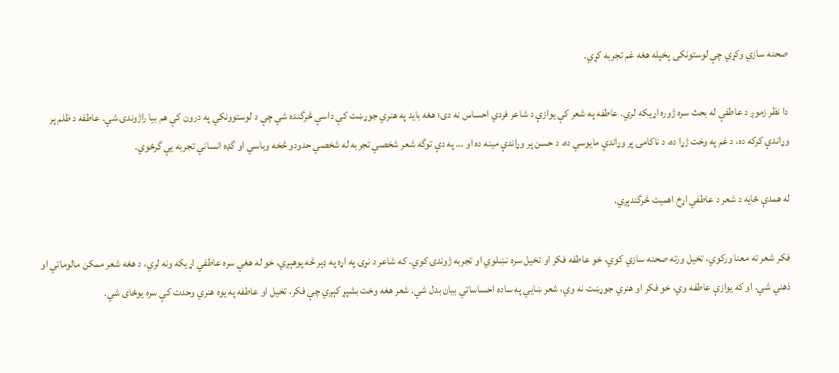صحنه سازي وکړي چې لوستونکی پخپله هغه غم تجربه کړي.

دا نظر زموږ د عاطفې له بحث سره ژوره اړیکه لري. عاطفه په شعر کې یوازې د شاعر فردي احساس نه دی؛ هغه باید په هنري جوړښت کې داسې څرگنده شي چې د لوستوونکي په درون کې هم بیا راژوندۍ شي. عاطفه د ظلم پر وړاندې کرکه ده، د غم په وخت ژړا ده، د ناکامۍ پر وړاندې مایوسي ده، د حسن پر وړاندې مینه ده او … په دې توگه شعر شخصي تجربه له شخصي حدودو څخه وباسي او گډه انساني تجربه یې گرځوي.

له همدې ځایه د شعر د عاطفي اړخ اهمیت څرگندېږي.

فکر شعر ته معنا ورکوي، تخیل ورته صحنه سازي کوي، خو عاطفه فکر او تخیل سره نښلوي او تجربه ژوندۍ کوي. که شاعر د نړۍ په اړه په ډېر څه پوهېږي، خو له هغې سره عاطفي اړیکه ونه لري، د هغه شعر ممکن مالوماتي او ذهني شي. او که یوازې عاطفه وي، خو فکر او هنري جوړښت نه وي، شعر ښايي په ساده احساساتي بیان بدل شي. شعر هغه وخت بشپړ کېږي چې فکر، تخیل او عاطفه په یوه هنري وحدت کې سره یوځای شي.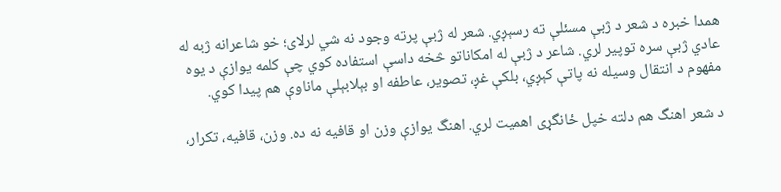همدا خبره د شعر د ژبې مسئلې ته رسېږي. شعر له ژبې پرته وجود نه شي لرلای؛ خو شاعرانه ژبه له عادي ژبې سره توپیر لري. شاعر د ژبې له امکاناتو څخه داسې استفاده کوي چې کلمه یوازې د یوه مفهوم د انتقال وسیله نه پاتې کېږي، بلکې غږ، تصویر، عاطفه او بېلابېلې ماناوې هم پیدا کوي.

د شعر اهنگ هم دلته خپل ځانگړی اهمیت لري. اهنگ یوازې وزن او قافیه نه ده. وزن، قافیه، تکرار،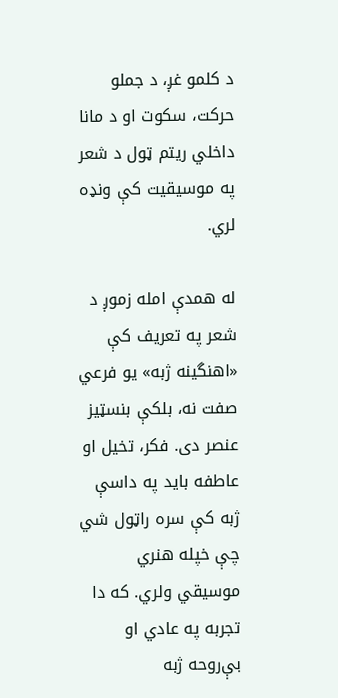د کلمو غږ، د جملو حرکت، سکوت او د مانا داخلي ریتم ټول د شعر په موسیقیت کې ونډه لري.

له همدې امله زموږ د شعر په تعریف کې «اهنگینه ژبه» یو فرعي صفت نه، بلکې بنسټیز عنصر دی. فکر، تخیل او عاطفه باید په داسې ژبه کې سره راټول شي چې خپله هنري موسیقي ولري. که دا تجربه په عادي او بې‌روحه ژبه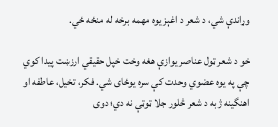وړاندې شي، د شعر د اغېز یوه مهمه برخه له منځه ځي.

خو د شعر ټول عناصر یوازې هغه وخت خپل حقیقي ارزښت پیدا کوي چې په یوه عضوي وحدت کې سره یوځای شي. فکر، تخیل، عاطفه او اهنگینه ژبه د شعر څلور جلا ټوټې نه دي؛ دوی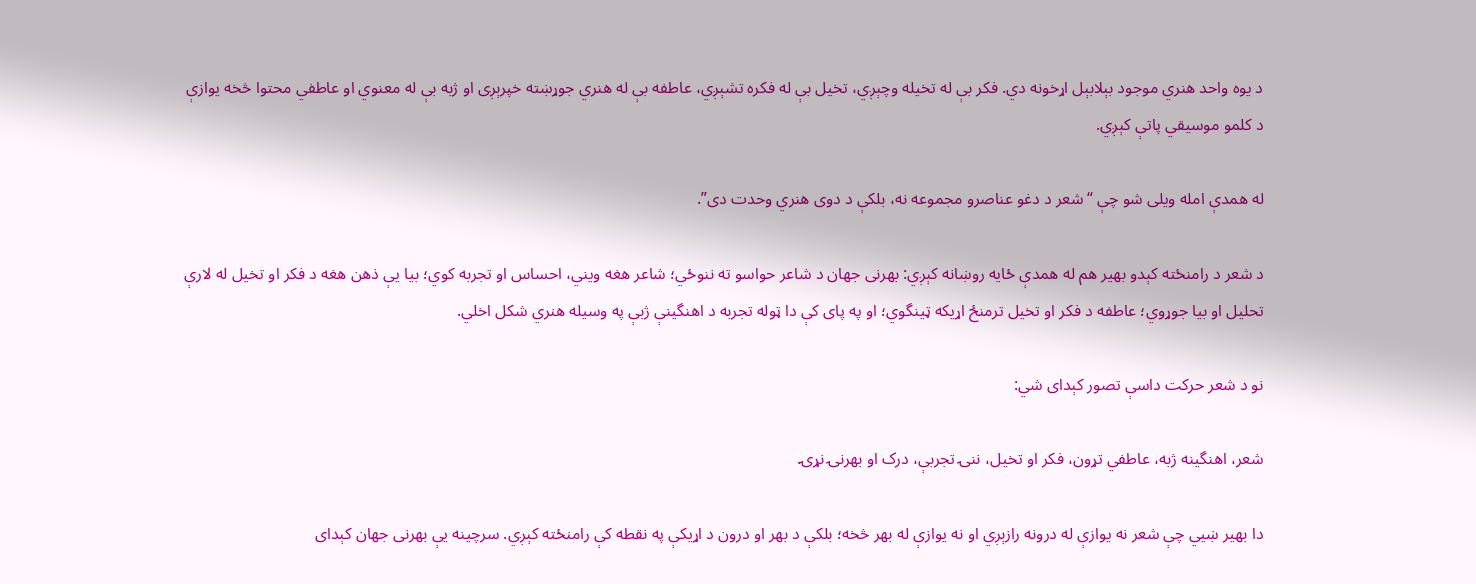د یوه واحد هنري موجود بېلابېل اړخونه دي. فکر بې له تخیله وچېږي، تخیل بې له فکره تشېږي، عاطفه بې له هنري جوړښته خپرېږی او ژبه بې له معنوي او عاطفي محتوا څخه یوازې د کلمو موسیقي پاتې کېږي.

له همدې امله ویلی شو چې “شعر د دغو عناصرو مجموعه نه، بلکې د دوی هنري وحدت دی”.

د شعر د رامنځته کېدو بهیر هم له همدې ځایه روښانه کېږي: بهرنی جهان د شاعر حواسو ته ننوځي؛ شاعر هغه ویني، احساس او تجربه کوي؛ بیا یې ذهن هغه د فکر او تخیل له لارې تحلیل او بیا جوړوي؛ عاطفه د فکر او تخیل ترمنځ اړیکه ټینگوي؛ او په پای کې دا ټوله تجربه د اهنگینې ژبې په وسیله هنري شکل اخلي.

نو د شعر حرکت داسې تصور کېدای شي:

شعر، اهنگینه ژبه، عاطفي تړون، فکر او تخیل، ننۍ تجربې، درک او بهرنۍ نړۍ.

دا بهیر ښيي چې شعر نه یوازې له درونه رازېږي او نه یوازې له بهر څخه؛ بلکې د بهر او درون د اړیکې په نقطه کې رامنځته کېږي. سرچینه یې بهرنی جهان کېدای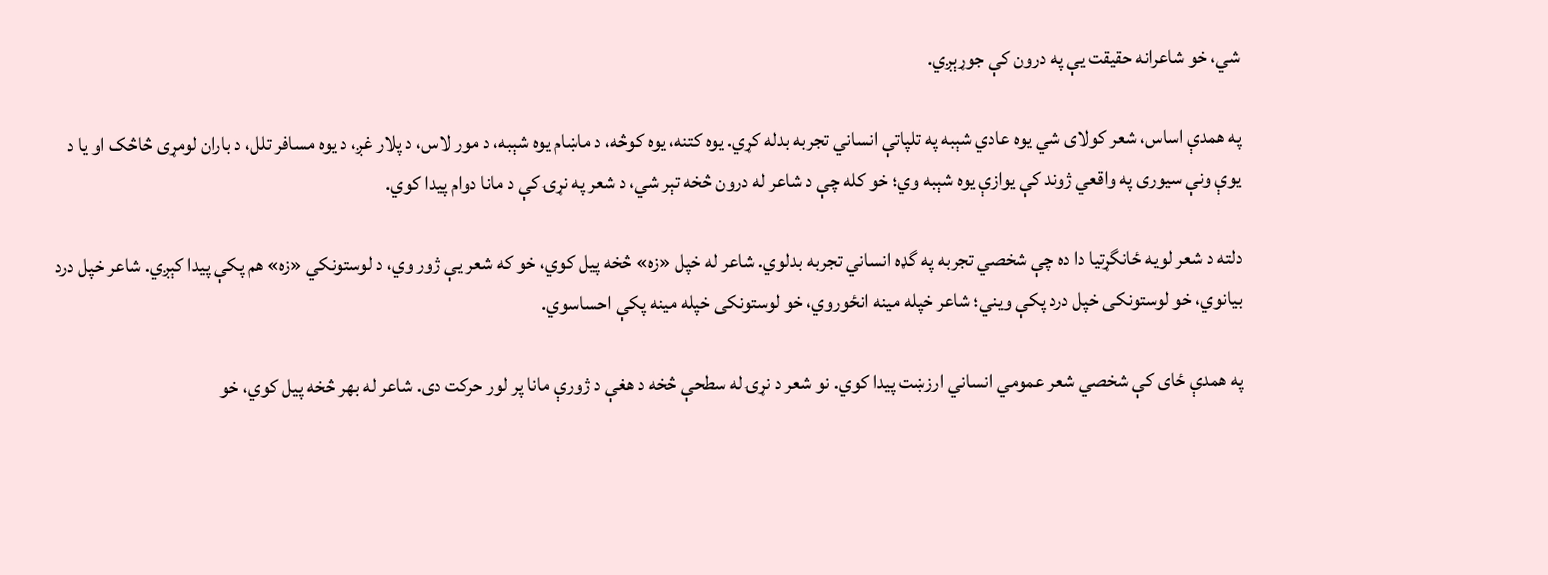شي، خو شاعرانه حقیقت یې په درون کې جوړېږي.

په همدې اساس، شعر کولای شي یوه عادي شېبه په تلپاتې انساني تجربه بدله کړي. یوه کتنه، یوه کوڅه، د ماښام یوه شېبه، د مور لاس، د پلار غږ، د یوه مسافر تلل، د باران لومړی څاڅک او یا د یوې ونې سیوری په واقعي ژوند کې یوازې یوه شېبه وي؛ خو کله چې د شاعر له درون څخه تېر شي، د شعر په نړۍ کې د مانا دوام پیدا کوي.

دلته د شعر لویه ځانگړتیا دا ده چې شخصي تجربه په گډه انساني تجربه بدلوي. شاعر له خپل «زه» څخه پیل کوي، خو که شعر یې ژور وي، د لوستونکي «زه» هم پکې پیدا کېږي. شاعر خپل درد بیانوي، خو لوستونکی خپل درد پکې ویني؛ شاعر خپله مینه انځوروي، خو لوستونکی خپله مینه پکې احساسوي.

په همدې ځای کې شخصي شعر عمومي انساني ارزښت پیدا کوي. نو شعر د نړۍ له سطحې څخه د هغې د ژورې مانا پر لور حرکت دی. شاعر له بهر څخه پیل کوي، خو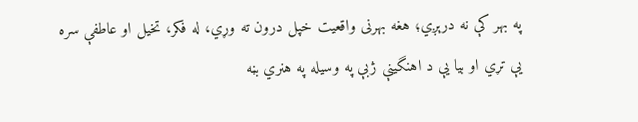په بهر کې نه درېږي؛ هغه بهرنی واقعیت خپل درون ته وړي، له فکر، تخیل او عاطفې سره یې تړي او بیا یې د اهنگینې ژبې په وسیله په هنري بڼه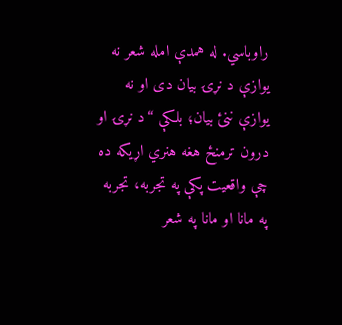راوباسي. له همدې امله شعر نه یوازې د نړۍ بیان دی او نه یوازې ننئ بیان؛ بلکې “د نړۍ او درون ترمنځ هغه هنري اړیکه ده چې واقعیت پکې په تجربه، تجربه په مانا او مانا په شعر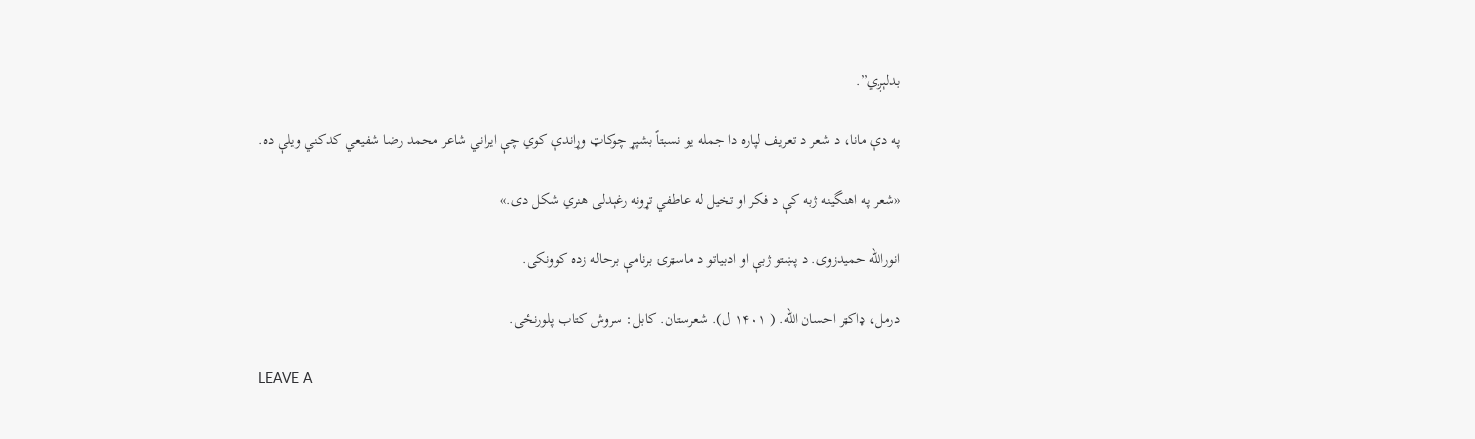بدلېږي”.

په دې مانا، د شعر د تعریف لپاره دا جمله یو نسبتاً بشپړ چوکاټ وړاندې کوي چې ایراني شاعر محمد رضا شفیعي کدکني ویلې ده.

«شعر په اهنگینه ژبه کې د فکر او تخیل له عاطفي تړونه رغېدلی هنري شکل دی.»

انورالله حمیدزوی. د پښتو ژبې او ادبیاتو د ماسټرۍ برنامې برحاله زده کوونکی.

درمل، ډاکټر احسان الله. ( ۱۴۰۱ ل). شعرستان. کابل: سروش کتاب پلورنځی.

LEAVE A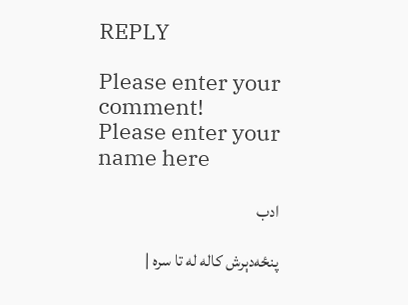REPLY

Please enter your comment!
Please enter your name here

ادب

پنځه‌دېرش کاله له تا سره |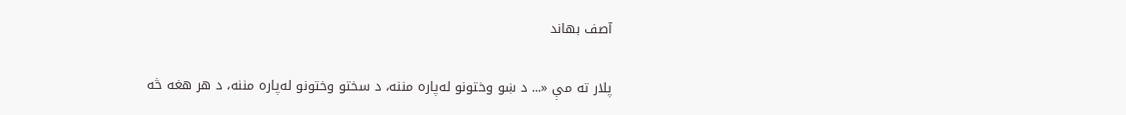آصف بهاند

پلار ته مې «... د ښو وختونو له‌پاره مننه، د سختو وختونو له‌پاره مننه، د هر هغه څه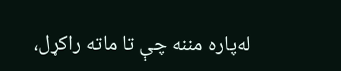له‌پاره مننه چې تا ماته راکړل،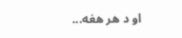او د هر هغه...